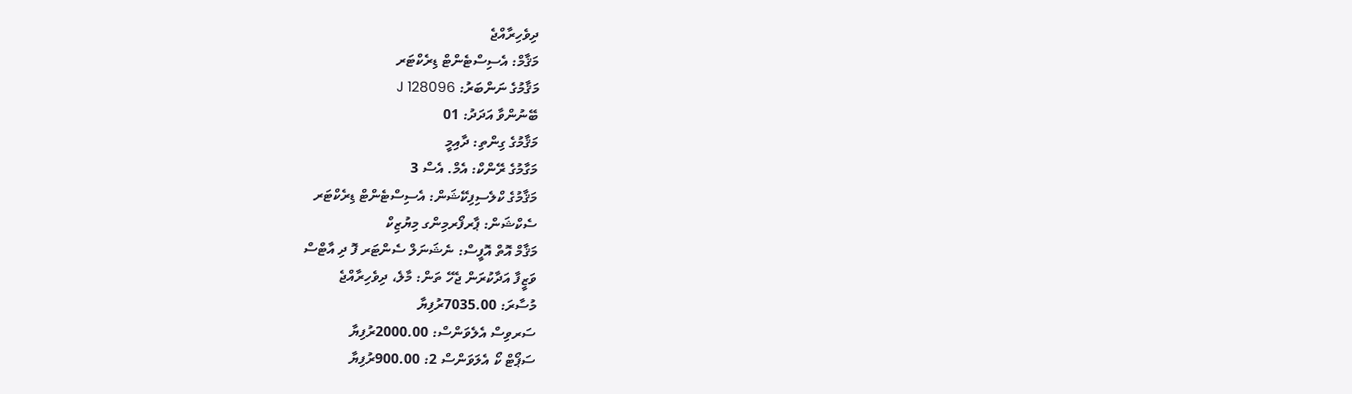ދިވެހިރާއްޖެ
މަޤާމް: އެސިސްޓެންޓް ޑިރެކްޓަރ
މަޤާމުގެ ނަންބަރު: J 128096
ބޭނުންވާ އަދަދު: 01
މަޤާމުގެ ގިންތި: ދާއިމީ
މަގާމުގެ ރޭންކް: އެމް. އެސް 3
މަޤާމުގެ ކްލެސިފިކޭޝަން: އެސިސްޓެންޓް ޑިރެކްޓަރ
ސެކްޝަން: ޕާރފޯރމިންގ މިޔުޒިކް
މަޤާމް އޮތް އޮފީސް: ނެޝަނަލް ސެންޓަރ ފޮ ދި އާޓްސް
ވަޒީފާ އަދާކުރަން ޖެހޭ ތަން: މާލެ، ދިވެހިރާއްޖެ
މުސާރަ: 7035.00ރުފިޔާ
ސަރވިސް އެލެވަންސް: 2000.00ރުފިޔާ
ސަޕޯޓް ކޯ އެލަވަންސް 2: 900.00ރުފިޔާ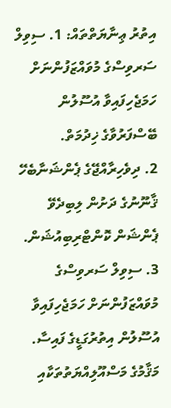އިތުރު ޢިނާޔަތްތައް: 1. ސިވިލް ސަރވިސްގެ މުވައްޒަފުންނަށް ހަމަޖެހިފައިވާ އުސޫލުން ބޭސްފަރުވާގެ ޚިދުމަތް.
2. ދިވެހިރާއްޖޭގެ ޕެންޝަނާބެހޭ ޤާނޫނުގެ ދަށުން ލިބިދެވޭ ޕެންޝަން ކޮންޓްރިބިއުޝަން.
3. ސިވިލް ސަރވިސްގެ މުވައްޒަފުންނަށް ހަމަޖެހިފައިވާ އުސޫލުން އިތުރުގަޑީގެ ފައިސާ.
މަޤާމުގެ މަސްއޫލިއްޔަތުތަކާއި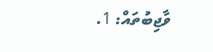ވާޖިބުތައް: 1.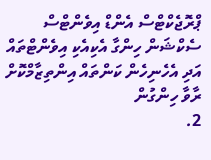ޕްރޮޖެކްޓްސް އެންޑް އިވެންޓްސް ސެކްޝަން ހިންގާ އެކިއެކި އިވެންޓްތައް އަދި އެހެނިހެން ކަންތައް އިންތިޒާމްކޮށް ރާވާ ހިންގުން
2.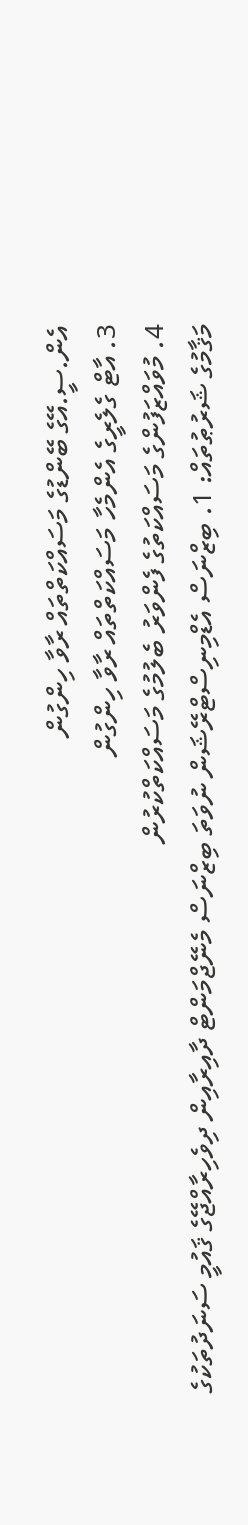އެން.ސީ.އޭގެ ބޭންޑުގެ މަސައްކަތްތައް ރާވާ ހިންގުން
3. އާޓް ގެލެރީގެ އެންމެހާ މަސައްކަތްތައް ރާވާ ހިންގުން
4. މުވައްޒަފުންގެ މަސައްކަތުގެ ފެންވަރު ބެލުމުގެ މަސައްކަތްކުރުން
މަޤާމުގެ ޝަރުޠުތައް: 1. ބިޒްނަސް އެޑްމިނިސްޓްރޭޝަން ނުވަތަ ބިޒްނަސް މެނޭޖްމަންޓް ދާއިރާއިން ދިވެހިރާއްޖޭގެ ޤައުމީ ސަނަދުތަކުގެ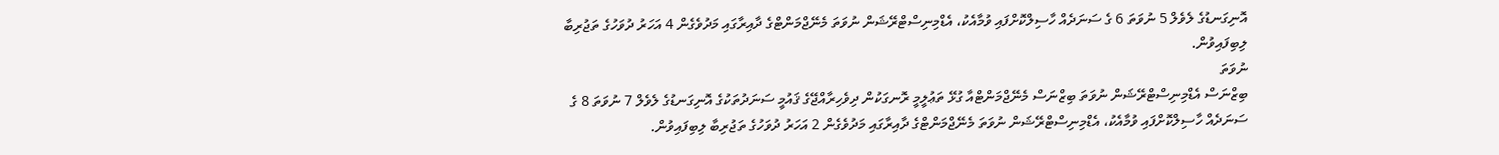އޮނިގަނޑުގެ ލެވެލް 5 ނުވަތަ 6 ގެ ސަނަދެއް ހާސިލްކޮށްފައި ވުމާއެކު، އެޑްމިނިސްޓްރޭޝަން ނުވަތަ މެނޭޖްމަންޓްގެ ދާއިރާގައި މަދުވެގެން 4 އަހަރު ދުވަހުގެ ތަޖުރިބާ ލިބިފައިވުން.
ނުވަތަ
ބިޒްނަސް އެޑްމިނިސްޓްރޭޝަން ނުވަތަ ބިޒްނަސް މެނޭޖްމަންޓްއާ ގުޅޭ ތަޢުލީމީ ރޮނގަކުން ދިވެހިރާއްޖޭގެ ޤައުމީ ސަނަދުތަކުގެ އޮނިގަނޑުގެ ލެވެލް 7 ނުވަތަ 8 ގެ ސަނަދެއް ހާސިލްކޮށްފައި ވުމާއެކު، އެޑްމިނިސްޓްރޭޝަން ނުވަތަ މެނޭޖްމަންޓްގެ ދާއިރާގައި މަދުވެގެން 2 އަހަރު ދުވަހުގެ ތަޖުރިބާ ލިބިފައިވުން.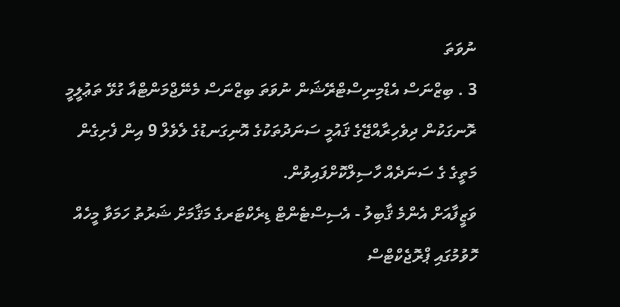ނުވަތަ
3 . ބިޒްނަސް އެޑްމިނިސްޓްރޭޝަން ނުވަތަ ބިޒްނަސް މެނޭޖްމަންޓްއާ ގުޅޭ ތަޢުލީމީ ރޮނގަކުން ދިވެހިރާއްޖޭގެ ޤައުމީ ސަނަދުތަކުގެ އޮނިގަނޑުގެ ލެވެލް 9 އިން ފެށިގެން މަތީގެ ގެ ސަނަދެއް ހާސިލްކޮށްފައިވުން.
ވަޒީފާއަށް އެންމެ ޤާބިލު - އެސިސްޓެންޓް ޑިރެކްޓަރގެ މަޤާމަށް ޝަރުތު ހަމަވާ މީހެއް ހޮވުމުގައި ޕްރޮޖެކްޓްސް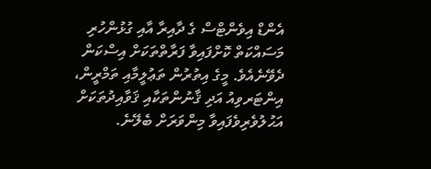އެންޑް އިވެންޓްސް ގެ ދާއިރާ އާއި ގުޅުންހުރި މަސައްކަތް ކޮށްފައިވާ ފަރާތްތަކަށް އިސްކަން ދެވޭނެއެވެ. މީގެ އިތުރުން ތަޢުލީމާއި ތަމްރީން، އިންޓަރވިއު އަދި ޤާނުންތަކާއި ޤަވާއިދުތަކަށް އަޙުލުވެރިވެފައިވާ މިންވަރަށް ބެލޭނެ.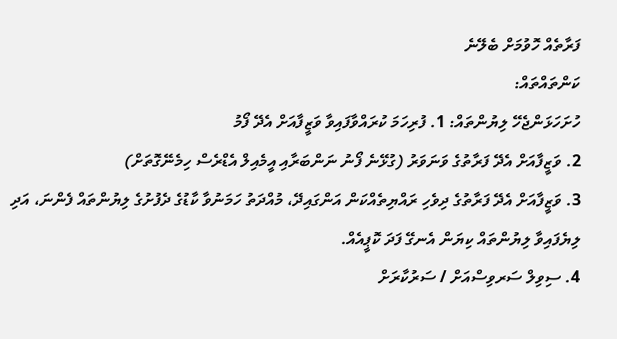ފަރާތެއް ހޮވުމަށް ބެލޭނެ
ކަންތައްތައް:
ހުށަހަޅަންޖެހޭ ލިޔުންތައް: 1. ފުރިހަމަ ކުރައްވާފައިވާ ވަޒީފާއަށް އެދޭ ފޯމު
2. ވަޒީފާއަށް އެދޭ ފަރާތުގެ ވަނަވަރު (ގުޅޭނެ ފޯނު ނަންބަރާއި އީމެއިލް އެޑްރެސް ހިމެނޭގޮތަށް)
3. ވަޒީފާއަށް އެދޭ ފަރާތުގެ ދިވެހި ރައްޔިތެއްކަން އަންގައިދޭ، މުއްދަތު ހަމަނުވާ ކާޑުގެ ދެފުށުގެ ލިޔުންތައް ފެންނަ، އަދި ލިޔެފައިވާ ލިޔުންތައް ކިޔަން އެނގޭ ފަދަ ކޮޕީއެއް.
4. ސިވިލް ސަރވިސްއަށް / ސަރުކާރަށް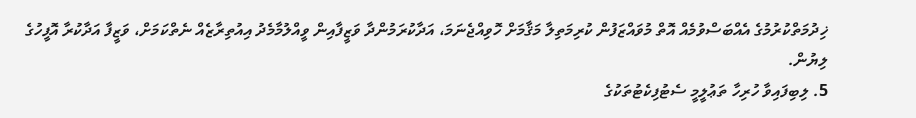ޚިދުމަތްކުރުމުގެ އެއްބަސްވުމެއް އޮތް މުވައްޒަފުން ކުރިމަތިލާ މަޤާމަށް ހޮވިއްޖެނަމަ، އަދާކުރަމުންދާ ވަޒީފާއިން ވީއްލުމާމެދު އިއުތިރާޒެއް ނެތްކަމަށް، ވަޒީފާ އަދާކުރާ އޮފީހުގެ ލިޔުން.
5. ލިބިފައިވާ ހުރިހާ ތަޢުލީމީ ސެޓުފިކެޓުތަކުގެ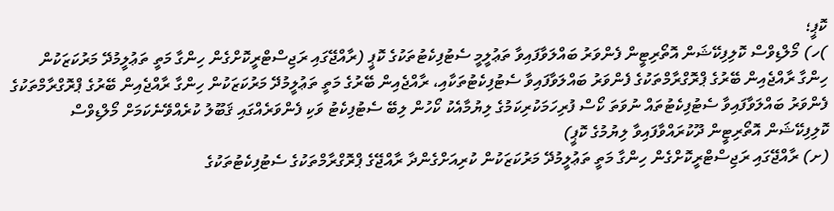ކޮޕީ؛
)ހ) މޯލްޑިވްސް ކޮލިފިކޭޝަން އޮތޯރިޓީން ފެންވަރު ބައްލަވާފައިވާ ތަޢުލީމީ ސެޓުފިކެޓުތަކުގެ ކޮޕީ (ރާއްޖޭގައި ރަޖިސްޓްރީކޮށްގެން ހިންގާ މަތީ ތަޢުލީމުދޭ މަރުކަޒަކުން ހިންގާ ރާއްޖެއިން ބޭރުގެ ޕްރޮގްރާމްތަކުގެ ފެންވަރު ބައްލަވާފައިވާ ސެޓުފިކެޓުތަކާއި، ރާއްޖެއިން ބޭރުގެ މަތީ ތަޢުލީމުދޭ މަރުކަޒަކުން ހިންގާ ރާއްޖެއިން ބޭރުގެ ޕްރޮގްރާމްތަކުގެ ފެންވަރު ބައްލަވާފައިވާ ސެޓުފިކެޓުތައް ނުވަތަ ކޯސް ފުރިހަމަކުރިކަމުގެ ލިޔުމާއެކު ކޯހުން ލިބޭ ސެޓުފިކެޓު ވަކި ފެންވަރެއްގައި ޤަބޫލު ކުރެއްވޭނެކަމަށް މޯލްޑިވްސް ކޮލިފިކޭޝަން އޮތޯރިޓީން ދޫކުރައްވާފައިވާ ލިޔުމުގެ ކޮޕީ)
(ށ) ރާއްޖޭގައި ރަޖިސްޓްރީކޮށްގެން ހިންގާ މަތީ ތަޢުލީމުދޭ މަރުކަޒަކުން ކުރިއަށްގެންދާ ރާއްޖޭގެ ޕްރޮގްރާމްތަކުގެ ސެޓުފިކެޓުތަކުގެ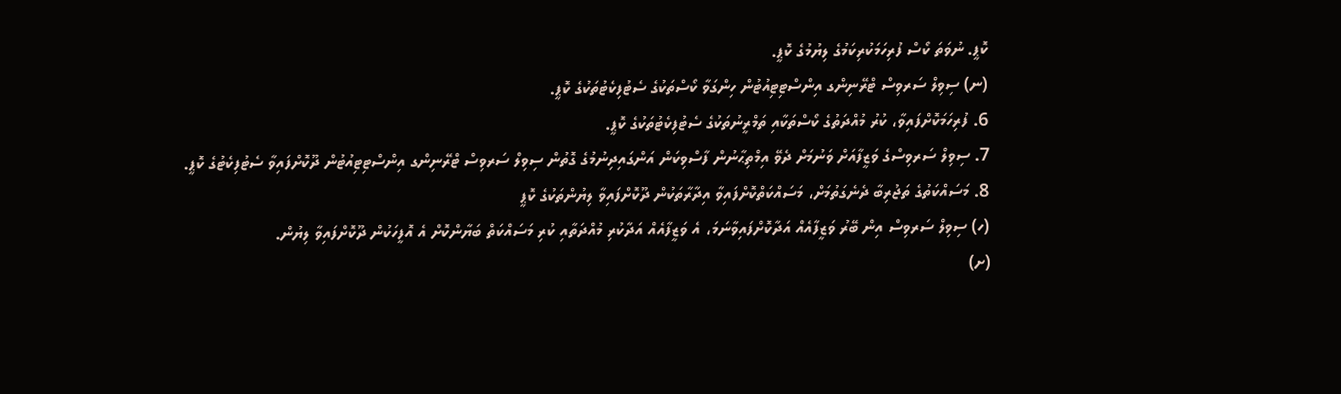ކޮޕީ. ނުވަތަ ކޯސް ފުރިހަމަކުރިކަމުގެ ލިޔުމުގެ ކޮޕީ.
(ނ) ސިވިލް ސަރވިސް ޓްރޭނިންގ އިންސްޓިޓިއުޓުން ހިންގަވާ ކޯސްތަކުގެ ސެޓުފިކެޓުތަކުގެ ކޮޕީ.
6. ފުރިހަމަކޮށްފައިވާ، ކުރު މުއްދަތުގެ ކޯސްތަކާއި ތަމްރީނުތަކުގެ ސެޓުފިކެޓުތަކުގެ ކޮޕީ.
7. ސިވިލް ސަރވިސްގެ ވަޒީފާއަށް ވަނުމަށް ދެވޭ އިމްތިޙާނުން ފާސްވިކަން އަންގައިދިނުމުގެ ގޮތުން ސިވިލް ސަރވިސް ޓްރޭނިންގ އިންސްޓިޓިއުޓުން ދޫކޮށްފައިވާ ސެޓުފިކެޓުގެ ކޮޕީ.
8. މަސައްކަތުގެ ތަޖުރިބާ ދެނެގަތުމަށް، މަސައްކަތްކޮށްފައިވާ އިދާރާތަކުން ދޫކޮށްފައިވާ ލިޔުންތަކުގެ ކޮޕީ
(ހ) ސިވިލް ސަރވިސް އިން ބޭރު ވަޒީފާއެއް އަދާކޮށްފައިވާނަމަ، އެ ވަޒީފާއެއް އަދާކުރި މުއްދަތާއި ކުރި މަސައްކަތް ބަޔާންކޮށް އެ އޮފީހަކުން ދޫކޮށްފައިވާ ލިޔުން.
(ށ)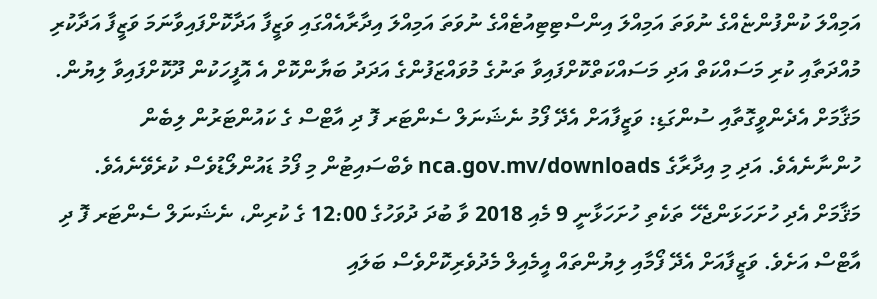އަމިއްލަ ކުންފުންޏެއްގެ ނުވަތަ އަމިއްލަ އިންސްޓިޓިއުޓެއްގެ ނުވަތަ އަމިއްލަ އިދާރާއެއްގައި ވަޒީފާ އަދާކޮށްފައިވާނަމަ ވަޒީފާ އަދާކުރި މުއްދަތާއި ކުރި މަސައްކަތް އަދި މަސައްކަތްކޮށްފައިވާ ތަނުގެ މުވައްޒަފުންގެ އަދަދު ބަޔާންކޮށް އެ އޮފީހަކުން ދޫކޮށްފައިވާ ލިޔުން.
މަޤާމަށް އެދެންވީގޮތާއި ސުންގަޑި: ވަޒީފާއަށް އެދޭ ފޯމު ނެޝަނަލް ސެންޓަރ ފޮ ދި އާޓްސް ގެ ކައުންޓަރުން ލިބެން ހުންނާނެއެވެ. އަދި މި އިދާރާގެ nca.gov.mv/downloads ވެބްސައިޓުން މި ފޯމު ޑައުންލޯޑުވެސް ކުރެވޭނެއެވެ. މަޤާމަށް އެދި ހުށަހަޅަންޖެހޭ ތަކެތި ހުށަހަޅާނީ 9 މެއި 2018 ވާ ބުދަ ދުވަހުގެ 12:00 ގެ ކުރިން، ނެޝަނަލް ސެންޓަރ ފޮ ދި އާޓްސް އަށެވެ. ވަޒީފާއަށް އެދޭ ފޯމާއި ލިޔުންތައް އީމެއިލް މެދުވެރިކޮށްވެސް ބަލައި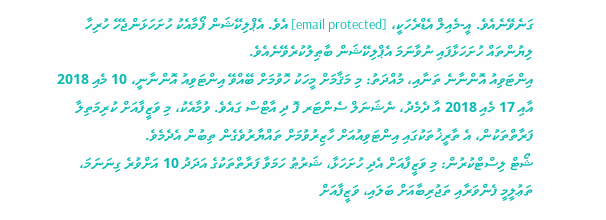ގަނެވޭނެއެވެ. އީ-މެއިލް އެޑްރެހަކީ، [email protected] އެވެ. އެޕްލިކޭޝަން ފޯމާއެކު ހުށަހަޅަންޖެހޭ ހުރިހާ ލިޔުންތައް ހުށަހަޅާފައި ނުވާނަމަ އެޕްލިކޭޝަން ބާޠިލުކުރެވޭނެއެވެ.
އިންޓަވިއު އޮންނާނެ ތަނާއި، މުއްދަތު: މި މަޤާމަށް މީހަކު ހޮވުމަށް ބޭއްވޭ އިންޓަވިއު އޮންނާނީ، 10 މެއި 2018 އާއި 17 މެއި 2018 އާ ދެމެދު، ނެޝަނަލް ސެންޓަރ ފޮ ދި އާޓްސް ގައެވެ. ވުމާއެކު، މި ވަޒީފާއަށް ކުރިމަތިލާ ފަރާތްތަކުން، އެ ތާރީޚުތަކުގައި އިންޓަވިއުއަށް ހާޒިރުވުމަށް ތައްޔާރުވެގެން ތިބުން އެދެމެވެ.
ޝޯޓް ލިސްޓްކުރުން: މި ވަޒީފާއަށް އެދި ހުށަހަޅާ، ޝަރުޠު ހަމަވާ ފަރާތްތަކުގެ އަދަދު 10 އަށްވުރެ ގިނަނަމަ، ތަޢުލީމީ ފެންވަރާއި ތަޖުރިބާއަށް ބަލައި، ވަޒީފާއަށް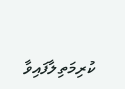ކުރިމަތިލާފައިވާ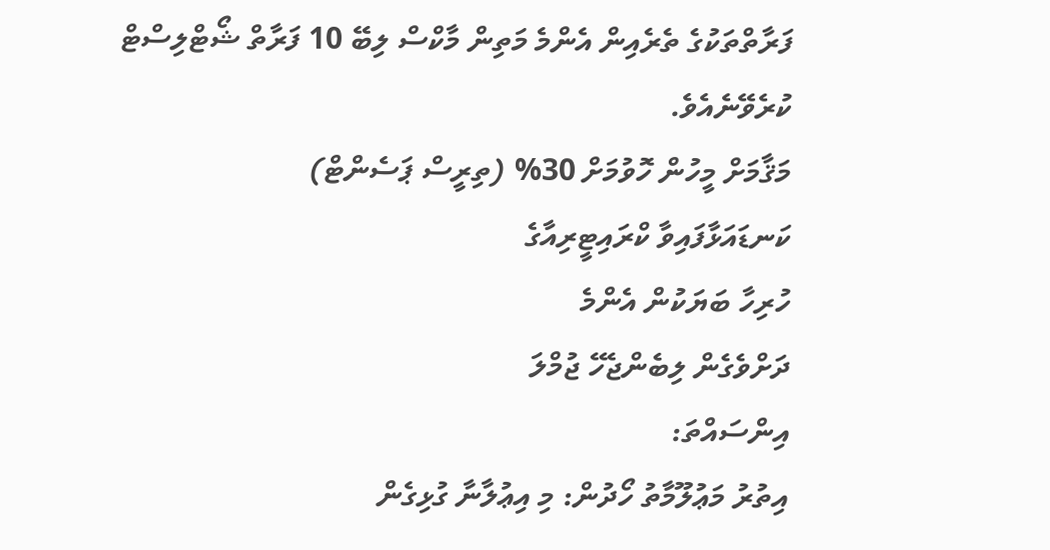ފަރާތްތަކުގެ ތެރެއިން އެންމެ މަތިން މާކްސް ލިބޭ 10 ފަރާތް ޝޯޓްލިސްޓް ކުރެވޭނެއެވެ.
މަޤާމަށް މީހުން ހޮވުމަށް 30% (ތިރީސް ޕަސެންޓް)
ކަނޑައަޅާފައިވާ ކްރައިޓީރިއާގެ
ހުރިހާ ބަޔަކުން އެންމެ
ދަށްވެގެން ލިބެންޖެހޭ ޖުމްލަ
އިންސައްތަ:
އިތުރު މަޢުލޫމާތު ހޯދުން: މި އިޢުލާނާ ގުޅިގެން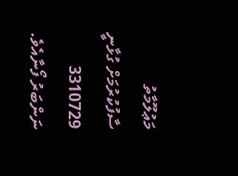މަޢުލޫމާތު ސާފުކުރުމަށް ގުޅާނީ 3310729 ނަންބަރު ފޯނާއެވެ.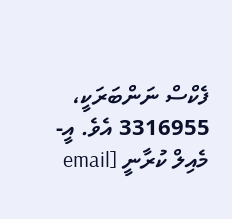ފެކްސް ނަންބަރަކީ، 3316955 އެވެ. އީ-މެއިލް ކުރާނީ [email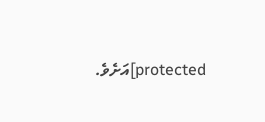protected]އަށެވެ.